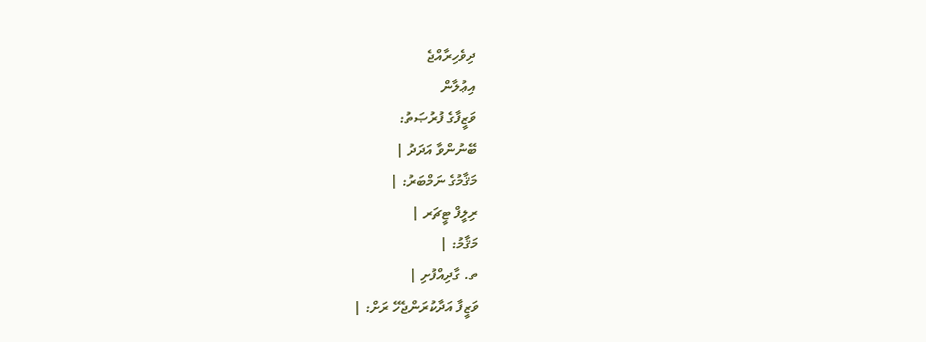ދިވެހިރާއްޖެ
އިޢުލާން
ވަޒީފާގެ ފުރުޞަތު:
ބޭނުންވާ އަދަދު |
މަޤާމުގެ ނަމްބަރު: |
ރިލީފް ޓީޗަރ |
މަޤާމު: |
ތ. ގާދިއްފުށި |
ވަޒީފާ އަދާކުރަންޖެހޭ ރަށް: |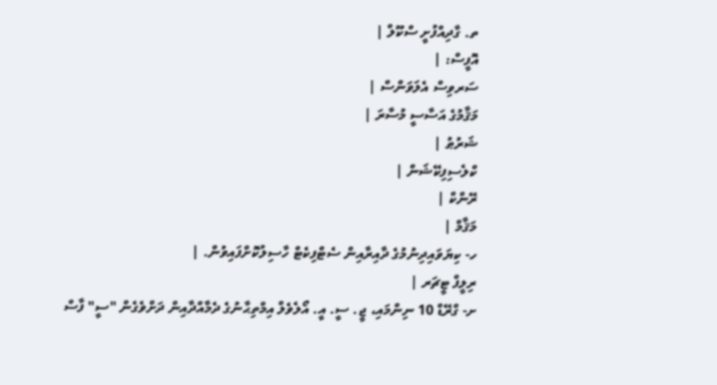ތ. ގާދިއްފުށީ ސްކޫލް |
އޮފީސް: |
ސަރވިސް އެލަވަންސް |
މަޤާމުގެ އަސާސީ މުސާރަ |
ޝަރުޠު |
ކްލެސިފިކޭޝަން |
ރޭންކް |
މަޤާމް |
ހ- ކިޔަވައިދިނުމުގެ ދާއިރާއިން ސެޓްފިކެޓް ހާސިލުކޮށްފައިވުން. |
ރިލީފް ޓީޗަރ |
ށ- ގްރޭޑް 10 ނިންމައި، ޖީ. ސީ. އީ. އޯލެވެލް އިމްތިޙާނުގެ ދެމާއްދާއިން ދަށްވެގެން "ސީ" ފާސް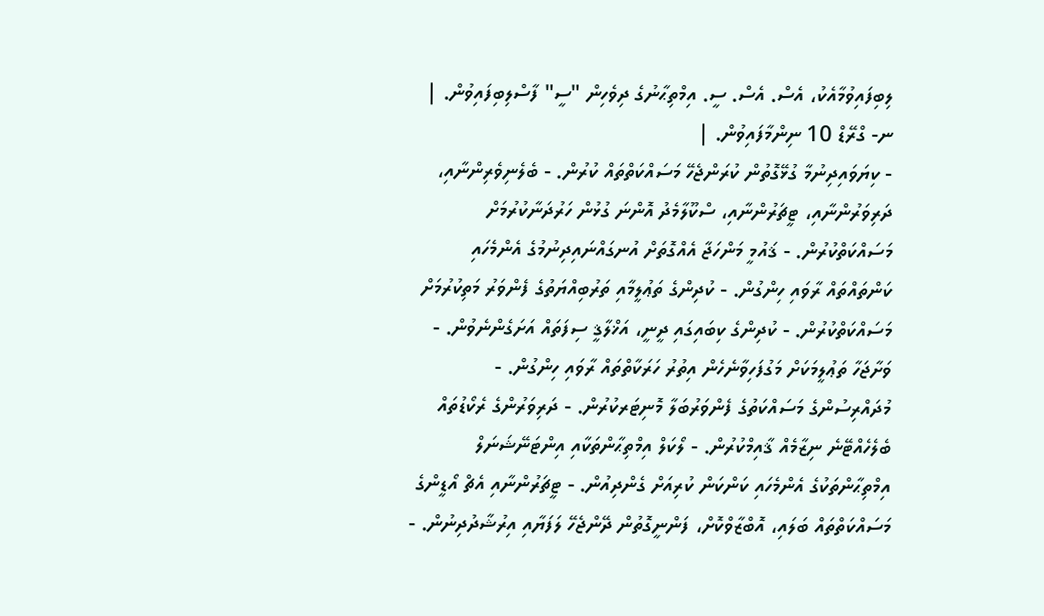ލިބިފައިވުމާއެކު، އެސް. އެސް. ސީ. އިމްތިޙާނުގެ ދިވެހިން "ސީ" ފާސްލިބިފައިވުން. |
ނ- ގްރޭޑް 10 ނިންމާފައިވުން. |
- ކިޔަވައިދިނުމާ ގުޅޭގޮތުން ކުރަންޖެހޭ މަސައްކަތްތައް ކުރުން. - ބެލެނިވެރިންނާއި، ދަރިވަރުންނާއި، ޓީޗަރުންނާއި، ސްކޫލާމެދު އޮންނަ ގުޅުން ހަރުދަނާކުރުމަށް މަސައްކަތްކުރުން. - ޤައުމީ މަންހަޖާ އެއްގޮތަށް އުނގައްނައިދިނުމުގެ އެންމެހައި ކަންތައްތައް ރާވައި ހިންގުން. - ކުދިންގެ ތަޢުލީމާއި ތަރުބިއްޔަތުގެ ފެންވަރު މަތިކުރުމަށް މަސައްކަތްކުރުން. - ކުދިންގެ ކިބައިގައި ދީނީ، އަޚްލާޤީ ސިފަތައް އަށަގެންނެވުން. - ވަށާޖަހާ ތަޢުލީމަކަށް މަގުފަހިވާނެހެން އިތުރު ހަރަކާތްތައް ރާވައި ހިންގުން. - މުދައްރިސުންގެ މަސައްކަތުގެ ފެންވަރުބަލާ މޮނިޓަރކުރުން. - ދަރިވަރުންގެ ރެކޯޑުތައް ބެލެހެއްޓޭނެ ނިޒާމެއް ޤާއިމްކުރުން. - ލޯކަލް އިމްތިޙާންތަކާއި އިންޓަނޭޝަނަލް އިމްތިޙާންތަކުގެ އެންމެހައި ކަންކަން ކުރިއަށް ގެންދިއުން. - ޓީޗަރުންނާއި އެޗް އޯޑީންގެ މަސައްކަތްތައް ބަލައި، އޮބްޒާވްކޮށް، ފަންނީގޮތުން ދޭންޖެހޭ ލަފަޔާއި އިރުޝާދުދިނުން. -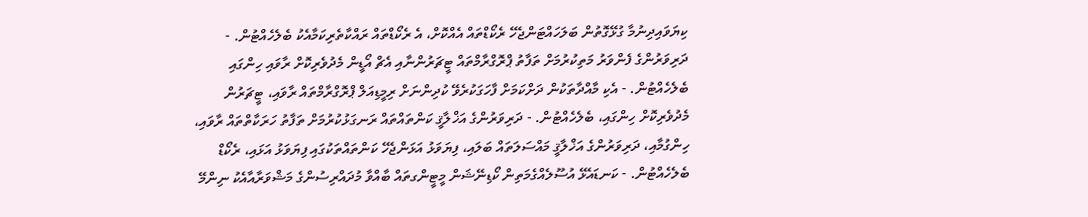ކިޔަވައިދިނުމާ ގުޅޭގޮތުން ބަލަހައްޓަންޖެހޭ ރެކޯޑްތައް އެއްކޮށް، އެ ރެކޯޑްތައް ރައްކާތެރިކަމާއެކު ބެލެހެއްޓުން. - ދަރިވަރުންގެ ފެންވަރު މަތިކުރުމަށް ތަފާތު ޕްރޮގްރާމްތައް ޓީޗަރުންނާއި އެޗް އޯޑީން މެދުވެރިކޮށް ރާވައި ހިންގައި ބެލެހެއްޓުން. - އެކި މާއްދާތަކުން ދަށްކަމަށް ފާހަގަކުރެވޭ ކުދިންނަށް ރިމީޑިއަލް ޕްރޮގްރާމްތައް ރާވައި، ޓީޗަރުން މެދުވެރިކޮށް ހިންގައި، ބެލެހެއްޓުން. - ދަރިވަރުންގެ އަޚްލާޤީ ކަންތައްތައް ރަނގަޅުކުރުމަށް ތަފާތު ހަރަކާތްތައް ރާވައި، ހިންގުމާއި، ދަރިވަރުންގެ އަޚްލާޤީ މައްސަލަތައް ބަލައި، ފިޔަވަޅު އަޅަންޖެހޭ ކަންތައްތަކުގައި ފިޔަވަޅު އަޅައި، ރެކޯޑް ބެލެހެއްޓުން. - ކަނޑައެޅޭ އުސޫލެއްގެމަތިން ކޯޑިނޭޝަން މީޓީންގތައް ބާއްވާ މުދައްރިސުންގެ މަޝްވަރާއާއެކު ނިންމޭ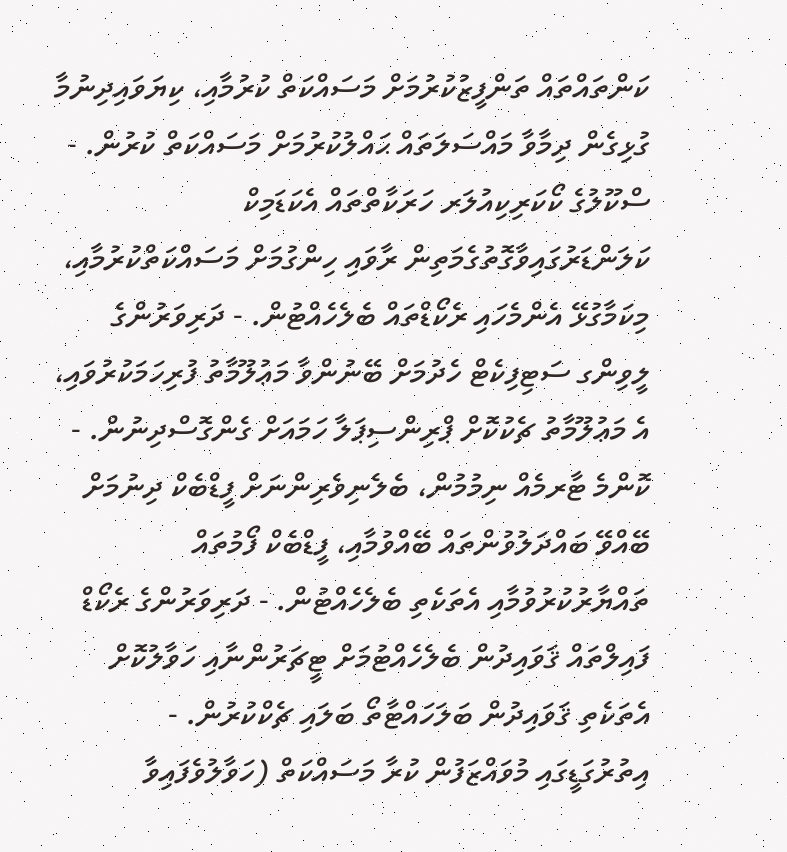ކަންތައްތައް ތަންފީޒުކުރުމަށް މަސައްކަތް ކުރުމާއި، ކިޔަވައިދިނުމާ ގުޅިގެން ދިމާވާ މައްސަލަތައް ޙައްލުކުރުމަށް މަސައްކަތް ކުރުން. - ސްކޫލުގެ ކޯކަރިކިއުލަރ ހަރަކާތްތައް އެކަޑަމިކް ކަލަންޑަރުގައިވާގޮތުގެމަތިން ރާވައި ހިންގުމަށް މަސައްކަތްކުރުމާއި، މިކަމާގުޅޭ އެންމެހައި ރެކޯޑްތައް ބެލެހެއްޓުން. - ދަރިވަރުންގެ ލީވިންގ ސަޓިފިކެޓް ހެދުމަށް ބޭނުންވާ މަޢުލޫމާތު ފުރިހަމަކުރުވައި، އެ މަޢުލޫމާތު ޗެކުކޮށް ޕްރިންސިޕަލާ ހަމައަށް ގެންގޮސްދިނުން. - ކޮންމެ ޓާރމެއް ނިމުމުން، ބެލެނިވެރިންނަށް ފީޑްބެކް ދިނުމަށް ބޭއްވޭ ބައްދަލުވުންތައް ބޭއްވުމާއި، ފީޑްބެކް ފޯމުތައް ތައްޔާރުކުރުވުމާއި އެތަކެތި ބެލެހެއްޓުން. - ދަރިވަރުންގެ ރެކޯޑް ފައިލްތައް ޤަވައިދުން ބެލެހެއްޓުމަށް ޓީޗަރުންނާއި ހަވާލުކޮށް އެތަކެތި ޤަވައިދުން ބަލަހައްޓާތޯ ބަލައި ޗެކްކުރުން. - އިތުރުގަޑީގައި މުވައްޒަފުން ކުރާ މަސައްކަތް (ހަވާލުވެފައިވާ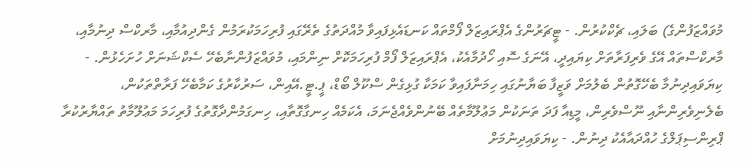މުވައްޒަފުންގެ) ބަލައި، ޗެކްކުރުން. - ޓީޗަރުންގެ އެޕްރައިޒަލް ފޯމްތައް ކަނޑައެޅިފައިވާ މުއްދަތުގެ ތެރޭގައި ފުރިހަމަކުރަމުން ގެންދިއުމާއި، މާރކްސް ދިނުމާއި، މާރކްސްތައް އޭގެ ވެރިފަރާތަށް ކިޔައިދީ، އޭނަގެ ސޮއި ހޯދުމާއެކު، އެޕްރައިޒަލް ފޯމް ފުރިހަމަކޮށް ނިންމައި، މުވައްޒަފުންނާބެހޭ ސެކްޝަނަށް ހުށަހެޅުން. - ކިޔަވައިދިނުމާ ބެހޭގޮތުން ބެލުމަށް ވަޒީފާ ބަޔާނުގައި ހިމަނާފައިވާ ކަމަކާ ގުޅިގެން ސްކޫލް ބޯޑް، ޕީ.ޓީ.އޭއިން، ސަރުކާރުގެ ކަމާބެހޭ ފަރާތްތަކުން، ބެލެނިވެރިންނާއި ނޫސްވެރިން، މީޑިއާ ފަދަ ތަނަކުން މަޢުލޫމާތެއް ބޭނުންވެއްޖެނަމަ، އެކަމެއް ހިނގާގޮތާއި، ހިނގަމުންދާގޮތުގެ ފުރިހަމަ މަޢުލޫމާތު ތައްޔާރުކުރާ ޕްރިންސިޕަލްގެ ހުއްދައާއެކު ދިނުން. - ކިޔަވައިދިނުމަށް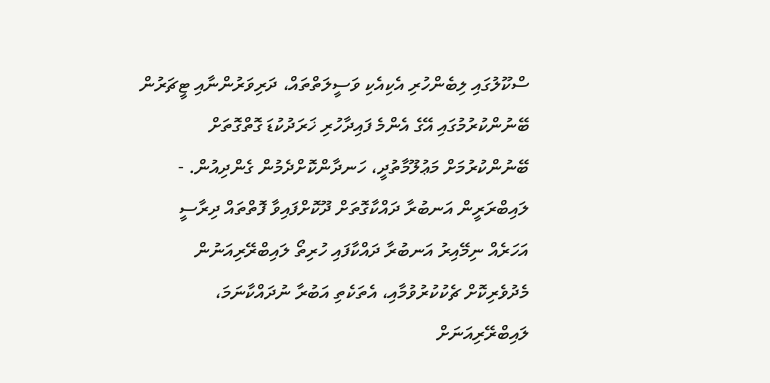ސްކޫލުގައި ލިބެންހުރި އެކިއެކި ވަސީލަތްތައް، ދަރިވަރުންނާއި ޓީޗަރުން ބޭނުންކުރުމުގައި އޭގެ އެންމެ ފައިދާހުރި ޚަރަދުކުޑަ ގޮތްގޮތަށް ބޭނުންކުރުމަށް މަޢުލޫމާތުދީ، ހަނދާންކޮށްދެމުން ގެންދިއުން. - ލައިބްރަރީން އަނބުރާ ދައްކާގޮތަށް ދޫކޮށްފައިވާ ފޮތްތައް ދިރާސީ އަހަރެއް ނިމޭއިރު އަނބުރާ ދައްކާފައި ހުރިތޯ ލައިބްރޭރިއަނުން މެދުވެރިކޮށް ޗެކުކުރުވުމާއި، އެތަކެތި އަބުރާ ނުދައްކާނަމަ، ލައިބްރޭރިއަނަށް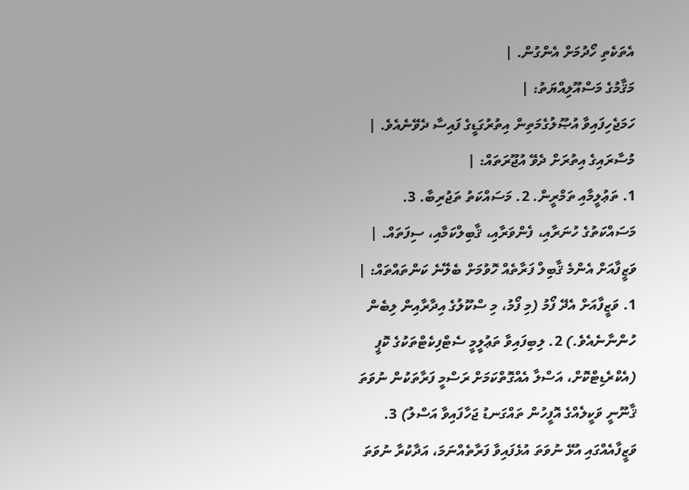އެތަކެތި ހޯދުމަށް އެންގުން. |
މަޤާމުގެ މަސްއޫލިއްޔަތު: |
ހަމަޖެހިފައިވާ އުޞޫލުގެމަތިން އިތުރުގަޑީގެ ފައިސާ ދެވޭނެއެވެ. |
މުސާރައިގެ އިތުރަށް ދެވޭ އުޖޫރަތައް: |
1. ތަޢުލީމާއި ތަމްރީން. 2. މަސައްކަތު ތަޖުރިބާ. 3. މަސައްކަތުގެ ހުނަރާއި، ފެންވަރާއި، ޤާބިލްކަމާއި، ސިފަތައް. |
ވަޒީފާއަށް އެންމެ ޤާބިލް ފަރާތެއް ހޮވުމަށް ބެލޭނެ ކަންތައްތައް: |
1. ވަޒީފާއަށް އެދޭ ފޯމު (މި ފޯމު، މި ސްކޫލުގެ އިދާރާއިން ލިބެން ހުންނާނެއެވެ.) 2. ލިބިފައިވާ ތަޢުލީމީ ސެޓްފިކެޓްތަކުގެ ކޮޕީ (އެކްރެޑިޓްކޮށް، އަސްލާ އެއްގޮތްކަމަށް ރަސްމީ ފަރާތަކުން ނުވަތަ ޤާނޫނީ ވަކީލެއްގެ އޮފީހުން ތައްގަނޑު ޖަހާފައިވާ އަސްލު) 3. ވަޒީފާއެއްގައި އުޅޭ ނުވަތަ އުޅެފައިވާ ފަރާތެއްނަމަ، އަދާކުރާ ނުވަތަ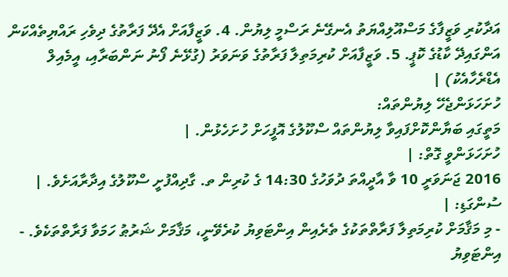އަދާކުރި ވަޒީފާގެ މަސްއޫލިއްޔަތު އެނގޭނެ ރަސްމީ ލިޔުން. 4. ވަޒީފާއަށް އެދޭ ފަރާތުގެ ދިވެހި ރައްޔިތެއްކަން އަންގައިދޭ ކާޑުގެ ކޮޕީ. 5. ވަޒީފާއަށް ކުރިމަތިލާ ފަރާތުގެ ވަނަވަރު (ގުޅޭނެ ފޯނު ނަންބަރާއި، އީމެއިލް އެޑްރެހާއެކު) |
ހުށަހަޅަންޖެހޭ ލިޔުންތައް:
މަތީގައި ބަޔާންކޮށްފައިވާ ލިޔުންތައް ސްކޫލުގެ އޮފީހަށް ހުށަހެޅުން. |
ހުށަހަޅަންވީ ގޮތް: |
2016 ޖަނަވަރީ 10 ވާ އާދީއްތަ ދުވަހުގެ 14:30 ގެ ކުރިން ތ. ގާދިއްފުށީ ސްކޫލުގެ އިދާރާއަށެވެ. |
ސުންގަޑި: |
- މި މަޤާމަށް ކުރިމަތިލާ ފަރާތްތަކުގެ ތެރެއިން އިންޓަވިޔު ކުރެވޭނީ، މަޤާމަށް ޝަރުޠު ހަމަވާ ފަރާތްތަކެވެ. - އިންޓަވިޔު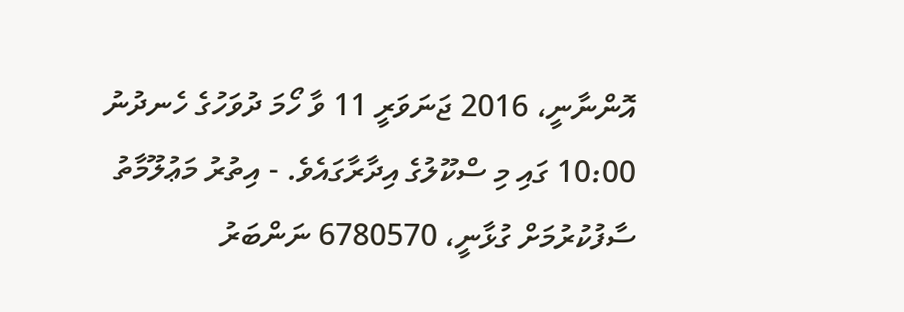އޮންނާނީ، 2016 ޖަނަވަރީ 11 ވާ ހޯމަ ދުވަހުގެ ހެނދުނު 10:00 ގައި މި ސްކޫލުގެ އިދާރާގައެވެ. - އިތުރު މަޢުލޫމާތު ސާފުކުރުމަށް ގުޅާނީ، 6780570 ނަންބަރު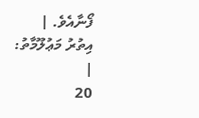ފޯނާއެވެ. |
އިތުރު މަޢުލޫމާތު: |
20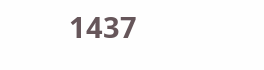1437